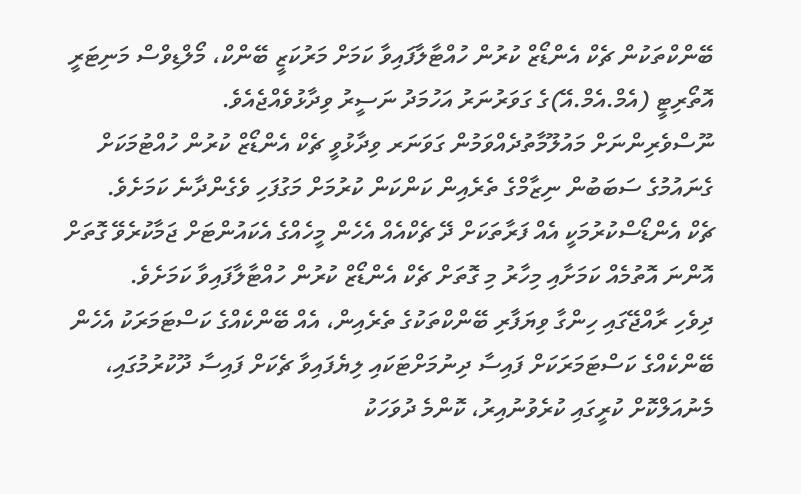ބޭންކްތަކުން ޗެކް އެންޑޯޒް ކުރުން ހުއްޓާލާފައިވާ ކަމަށް މަރުކަޒީ ބޭންކް، މޯލްޑިވްސް މަނިޓަރީ އޮތޯރިޓީ (އެމް.އެމް.އޭ)ގެ ގަވަރުނަރު އަހުމަދު ނަސީރު ވިދާޅުވެއްޖެއެވެ.
ނޫސްވެރިންނަށް މައުލޫމާތުދެއްވަމުން ގަވަނަރ ވިދާޅުވީ ޗެކް އެންޑޯޒް ކުރުން ހުއްޓުމަކަށް ގެނައުމުގެ ސަބަބުން ނިޒާމްގެ ތެރެއިން ކަންކަން ކުރުމަށް މަގުފަހި ވެގެންދާނެ ކަމަށެވެ.
ޗެކް އެންޑޯސްކުރުމަކީ އެއް ފަރާތަކަށް ދޭ ޗެކްއެއް އެހެން މީހެއްގެ އެކައުންޓަށް ޖަމާކުރެވޭ ގޮތަށް އޮންނަ އޮތުމެއް ކަމަށާއި މިހާރު މި ގޮތަށް ޗެކް އެންޑޯޒް ކުރުން ހުއްޓާލާފައިވާ ކަމަށެވެ.
ދިވެހި ރާއްޖޭގައި ހިންގާ ވިޔަފާރި ބޭންކްތަކުގެ ތެރެއިން، އެއް ބޭންކެއްގެ ކަސްޓަމަރަކު އެހެން ބޭންކެއްގެ ކަސްޓަމަރަކަށް ފައިސާ ދިނުމަށްޓަކައި ލިޔެފައިވާ ޗެކަށް ފައިސާ ދޫކުރުމުގައި، މެނުއަލްކޮށް ކުރީގައި ކުރެވުނުއިރު، ކޮންމެ ދުވަހަކު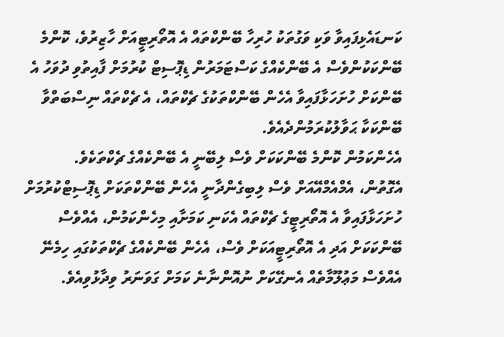ކަނޑައެޅިފައިވާ ވަކި ވަގުތަކު ހުރިހާ ބޭންކްތައް އެ އޮތޯރިޓީއަށް ހާޒިރުވެ، ކޮންމެ ބޭންކަކުންވެސް އެ ބޭންކެއްގެ ކަސްޓަމަރުން ޑިޕޮސިޓް ކުރުމަށް ފާއިތުވި ދުވަހު އެ ބޭންކަށް ހުށަހަޅާފައިވާ އެހެން ބޭންކްތަކުގެ ޗެކްތައް، އެ ޗެކްތައް ނިސްބަތްވާ ބޭންކަކާ ޙަވާލުކުރަމުންދެއެވެ.
އެހެންކަމުން ކޮންމެ ބޭންކަކަށް ވެސް ލިބޭނީ އެ ބޭންކެއްގެ ޗެކްތަކެވެ.
އެގޮތުން، އެމްއެމްއޭއަށް ވެސް ލިބިގެންދާނީ އެހެން ބޭންކްތަކަށް ޑިޕޮސިޓްކުރުމަށް ހުށަހަޅާފައިވާ އެ އޮތޯރިޓީގެ ޗެކްތައް އެކަނި ކަމަށާއި މިހެންކަމުން، އެއްވެސް ބޭންކަކަށް އަދި އެ އޮތޯރިޓީއަކަށް ވެސް، އެހެން ބޭންކެއްގެ ޗެކްތަކުގައި ހިމެނޭ އެއްވެސް މަޢުލޫމާތެއް އެނގޭކަށް ނުއޮންނާނެ ކަމަށް ގަވަނަރު ވިދާޅުވިއެވެ.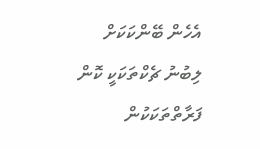އެހެން ބޭންކަކަށް ލިބުނު ޗެކްތަކަކީ ކޮން ފަރާތްތަކަކުން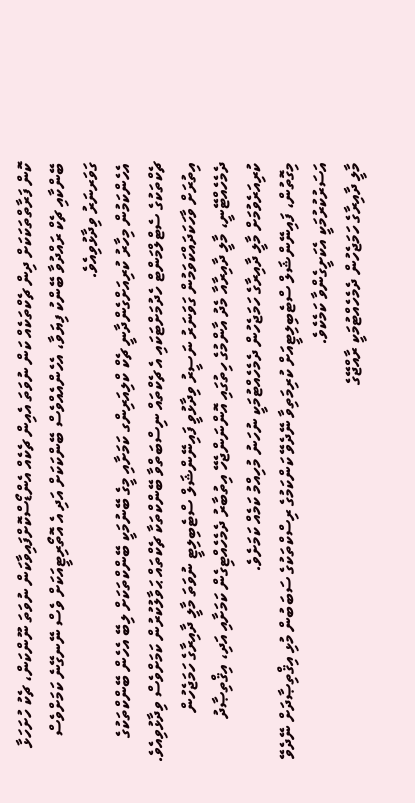ކޮން ފަރާތްތަކަކަށް ދިން ޗެކްތަކެއް ކަން ނުވަތަ އެއިން ޗެކެއް އެންޑޯސްކޮށްފައިވާކަން ނުވަތަ ނޫންކަން، ޗެކު ހުށަހަޅާ ބޭންކާއި ޗެކް ރައްދުވާ ބޭންކު ފިޔަވާ، އެހެންއެއްވެސް ބޭންކަކަށް އަދި އެ އޮތޯރިޓީއަކަށް ވެސް ނޭނގޭނެ ކަމަށްވެސް ގަވަރނަރު ވިދާޅުވިއެވެ.
އެހެންކަމުން މިހާރު ކުރިއަށްގެންދާނީ ޗެކް ކްލިއަރިންގ ކަމަށާއި މީގެ ބޭނުމަކީ ބޭންކްތަކަށް ލިބޭ އެހެން ބޭންކްތަކުގެ ޗެކްތަކުގެ ސެޓްލްމަންޓް ހެދުމަށްޓަކައި އެ ޗެކްތައް ނިސްބަތްވާ ބޭންކްތަކާ ޗެކްތައް ޙަވާލުކުރުން ކަމަށްވެސް ވިދާޅުވިއެވެ.
އިތުރަށް ވާހަކަދައްކަވަމުން ގަވަނަރު ނަސީރު ވިދާޅުވީ ފައިނޭންޝަލް ސްޓެބިލިޓީ ނުވަތަ މާލީ ދާއިރާގެ ހަމަޖެހުން ދެމެހެއްޓޭނީ، މާލީ ދާއިރާއާ މެދު އާންމުގެ ހިތުގައި އޮންނަންޖެހޭ އިތުބާރު ދެމެހެއްޓިގެން ކަމަށާއި އަދި، އިޤްތިޞާދު ކުރިއަރެވުމަށް މާލީ ދާއިރާގެ ހަމަޖެހުން ދެމެހެއްޓުމަކީ ނުހަނު މުހިއްމު ކަމެއް ކަމަށެވެ.
މިގޮތުން، ފައިނޭންޝަލް ސްޓެބިލިޓީއަށް ކުރިމަތިވާ ނޭދެވޭ ކަންކަމުގެ ރިސްކްތަކުގެ ސަބަބުން މުޅި އިޤްތިޞާދަށް ނޭދެވޭ އަސަރުކުރުމަކީ އެކަށީގެންވާ ކަމެކެވެ.
މާލީ ދާއިރާގެ ހަމަޖެހުން ދެމެހެއްޓުމަކީ ރާއްޖޭގެ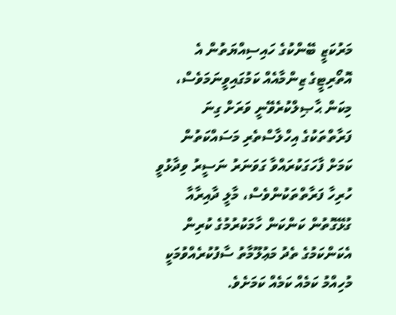މަރުކަޒީ ބޭންކުގެ ހައިސިއްޔަތުން އެ އޮތޯރިޓީގެ ޒިންމާއެއް ކަމުގައިވީނަމަވެސް، މިކަން ޙާޞިލްކުރެވޭނީ ވަރަށް ގިނަ ފަރާތްތަކުގެ އިހްލާސްތެރި މަސައްކަތުން ކަމަށް ފާހަގަކުރައްވާ ގަވަނަރު ނަސީރު ވިދާޅުވީ ހުރިހާ ފަރާތްތަކުންވެސް، މާލީ ދާއިރާއާ ގުޅޭގޮތުން ކަންކަން ހާމަކުރުމުގެ ކުރިން އެކަންކަމުގެ ތެދު މަޢުލޫމާތު ސާފުކުރެއްވުމަކީ މުހިއްމު ކަމެއް ކަމެއް ކަމަށެވެ.